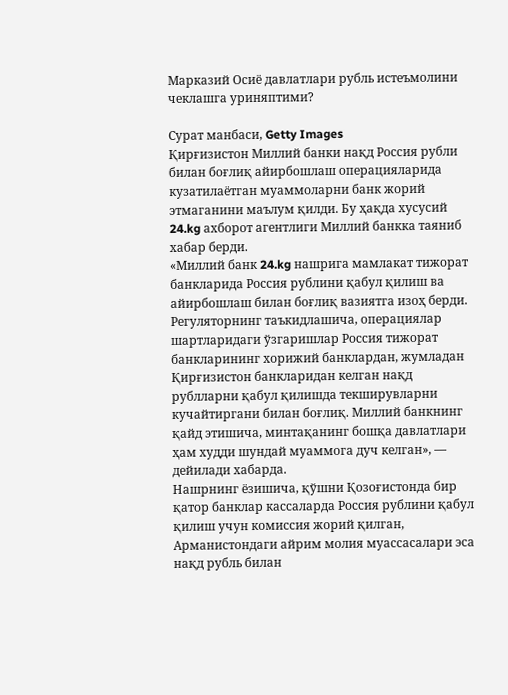Марказий Осиё давлатлари рубль истеъмолини чеклашга уриняптими?

Сурат манбаси, Getty Images
Қирғизистон Миллий банки нақд Россия рубли билан боғлиқ айирбошлаш операцияларида кузатилаётган муаммоларни банк жорий этмаганини маълум қилди. Бу ҳақда хусусий 24.kg ахборот агентлиги Миллий банкка таяниб хабар берди.
«Миллий банк 24.kg нашрига мамлакат тижорат банкларида Россия рублини қабул қилиш ва айирбошлаш билан боғлиқ вазиятга изоҳ берди. Регуляторнинг таъкидлашича, операциялар шартларидаги ўзгаришлар Россия тижорат банкларининг хорижий банклардан, жумладан Қирғизистон банкларидан келган нақд рублларни қабул қилишда текширувларни кучайтиргани билан боғлиқ. Миллий банкнинг қайд этишича, минтақанинг бошқа давлатлари ҳам худди шундай муаммога дуч келган», — дейилади хабарда.
Нашрнинг ёзишича, қўшни Қозоғистонда бир қатор банклар кассаларда Россия рублини қабул қилиш учун комиссия жорий қилган, Арманистондаги айрим молия муассасалари эса нақд рубль билан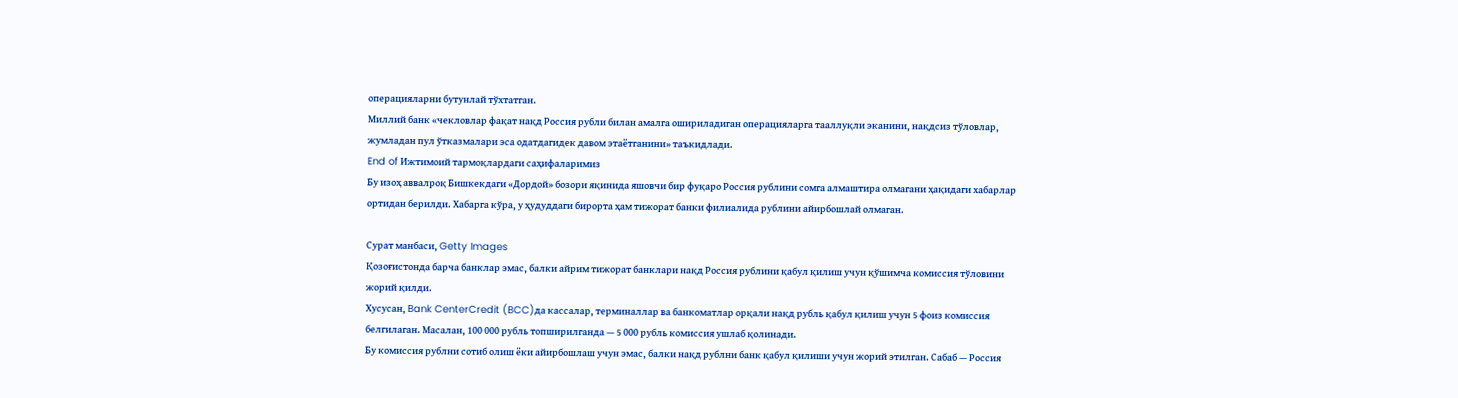операцияларни бутунлай тўхтатган.
Миллий банк «чекловлар фақат нақд Россия рубли билан амалга ошириладиган операцияларга тааллуқли эканини, нақдсиз тўловлар, жумладан пул ўтказмалари эса одатдагидек давом этаётганини» таъкидлади.
End of Ижтимоий тармоқлардаги саҳифаларимиз
Бу изоҳ аввалроқ Бишкекдаги «Дордой» бозори яқинида яшовчи бир фуқаро Россия рублини сомга алмаштира олмагани ҳақидаги хабарлар ортидан берилди. Хабарга кўра, у ҳудуддаги бирорта ҳам тижорат банки филиалида рублини айирбошлай олмаган.

Сурат манбаси, Getty Images
Қозоғистонда барча банклар эмас, балки айрим тижорат банклари нақд Россия рублини қабул қилиш учун қўшимча комиссия тўловини жорий қилди.
Хусусан, Bank CenterCredit (BCC)да кассалар, терминаллар ва банкоматлар орқали нақд рубль қабул қилиш учун 5 фоиз комиссия белгилаган. Масалан, 100 000 рубль топширилганда — 5 000 рубль комиссия ушлаб қолинади.
Бу комиссия рублни сотиб олиш ёки айирбошлаш учун эмас, балки нақд рублни банк қабул қилиши учун жорий этилган. Сабаб — Россия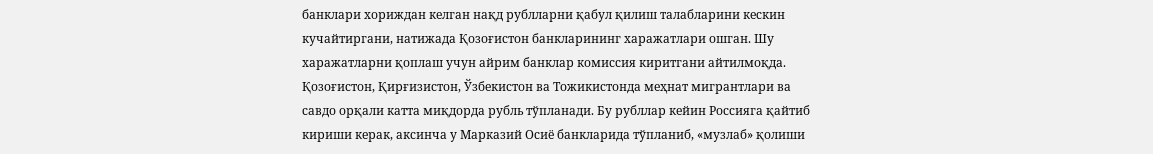банклари хориждан келган нақд рублларни қабул қилиш талабларини кескин кучайтиргани, натижада Қозоғистон банкларининг харажатлари ошган. Шу харажатларни қоплаш учун айрим банклар комиссия киритгани айтилмоқда.
Қозоғистон, Қирғизистон, Ўзбекистон ва Тожикистонда меҳнат мигрантлари ва савдо орқали катта миқдорда рубль тўпланади. Бу рубллар кейин Россияга қайтиб кириши керак, аксинча у Марказий Осиё банкларида тўпланиб, «музлаб» қолиши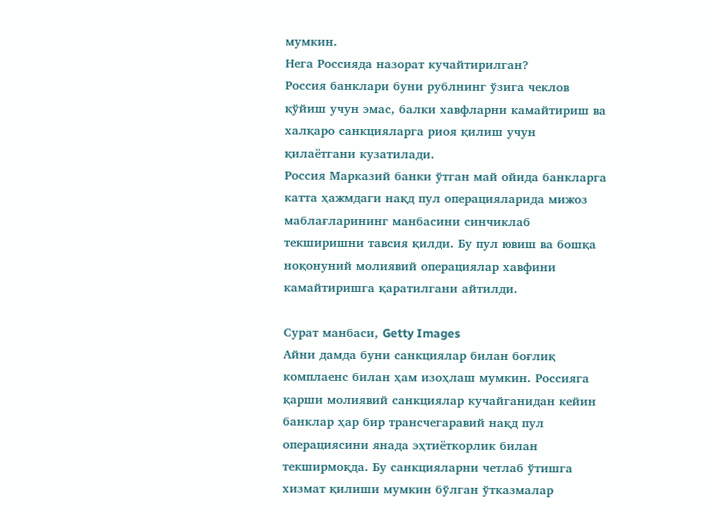мумкин.
Нега Россияда назорат кучайтирилган?
Россия банклари буни рублнинг ўзига чеклов қўйиш учун эмас, балки хавфларни камайтириш ва халқаро санкцияларга риоя қилиш учун қилаётгани кузатилади.
Россия Марказий банки ўтган май ойида банкларга катта ҳажмдаги нақд пул операцияларида мижоз маблағларининг манбасини синчиклаб текширишни тавсия қилди. Бу пул ювиш ва бошқа ноқонуний молиявий операциялар хавфини камайтиришга қаратилгани айтилди.

Сурат манбаси, Getty Images
Айни дамда буни санкциялар билан боғлиқ комплаенс билан ҳам изоҳлаш мумкин. Россияга қарши молиявий санкциялар кучайганидан кейин банклар ҳар бир трансчегаравий нақд пул операциясини янада эҳтиёткорлик билан текширмоқда. Бу санкцияларни четлаб ўтишга хизмат қилиши мумкин бўлган ўтказмалар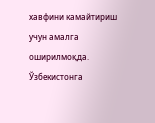хавфини камайтириш учун амалга оширилмоқда.
Ўзбекистонга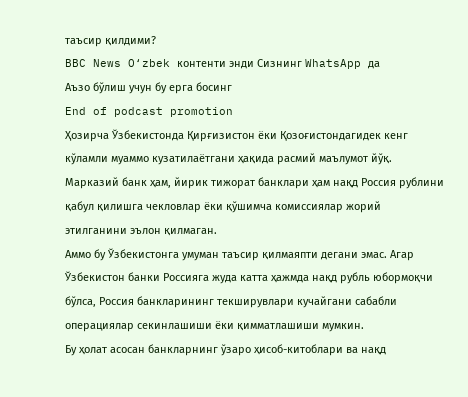таъсир қилдими?
BBC News O‘zbek контенти энди Сизнинг WhatsApp да
Аъзо бўлиш учун бу ерга босинг
End of podcast promotion
Ҳозирча Ўзбекистонда Қирғизистон ёки Қозоғистондагидек кенг кўламли муаммо кузатилаётгани ҳақида расмий маълумот йўқ. Марказий банк ҳам, йирик тижорат банклари ҳам нақд Россия рублини қабул қилишга чекловлар ёки қўшимча комиссиялар жорий этилганини эълон қилмаган.
Аммо бу Ўзбекистонга умуман таъсир қилмаяпти дегани эмас. Агар Ўзбекистон банки Россияга жуда катта ҳажмда нақд рубль юбормоқчи бўлса, Россия банкларининг текширувлари кучайгани сабабли операциялар секинлашиши ёки қимматлашиши мумкин.
Бу ҳолат асосан банкларнинг ўзаро ҳисоб-китоблари ва нақд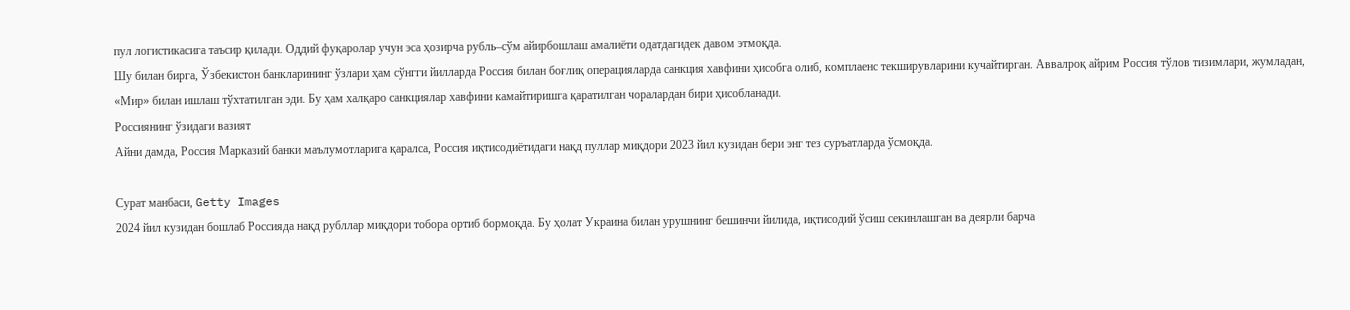пул логистикасига таъсир қилади. Оддий фуқаролар учун эса ҳозирча рубль–сўм айирбошлаш амалиёти одатдагидек давом этмоқда.
Шу билан бирга, Ўзбекистон банкларининг ўзлари ҳам сўнгги йилларда Россия билан боғлиқ операцияларда санкция хавфини ҳисобга олиб, комплаенс текширувларини кучайтирган. Аввалроқ айрим Россия тўлов тизимлари, жумладан, «Мир» билан ишлаш тўхтатилган эди. Бу ҳам халқаро санкциялар хавфини камайтиришга қаратилган чоралардан бири ҳисобланади.
Россиянинг ўзидаги вазият
Айни дамда, Россия Марказий банки маълумотларига қаралса, Россия иқтисодиётидаги нақд пуллар миқдори 2023 йил кузидан бери энг тез суръатларда ўсмоқда.

Сурат манбаси, Getty Images
2024 йил кузидан бошлаб Россияда нақд рубллар миқдори тобора ортиб бормоқда. Бу ҳолат Украина билан урушнинг бешинчи йилида, иқтисодий ўсиш секинлашган ва деярли барча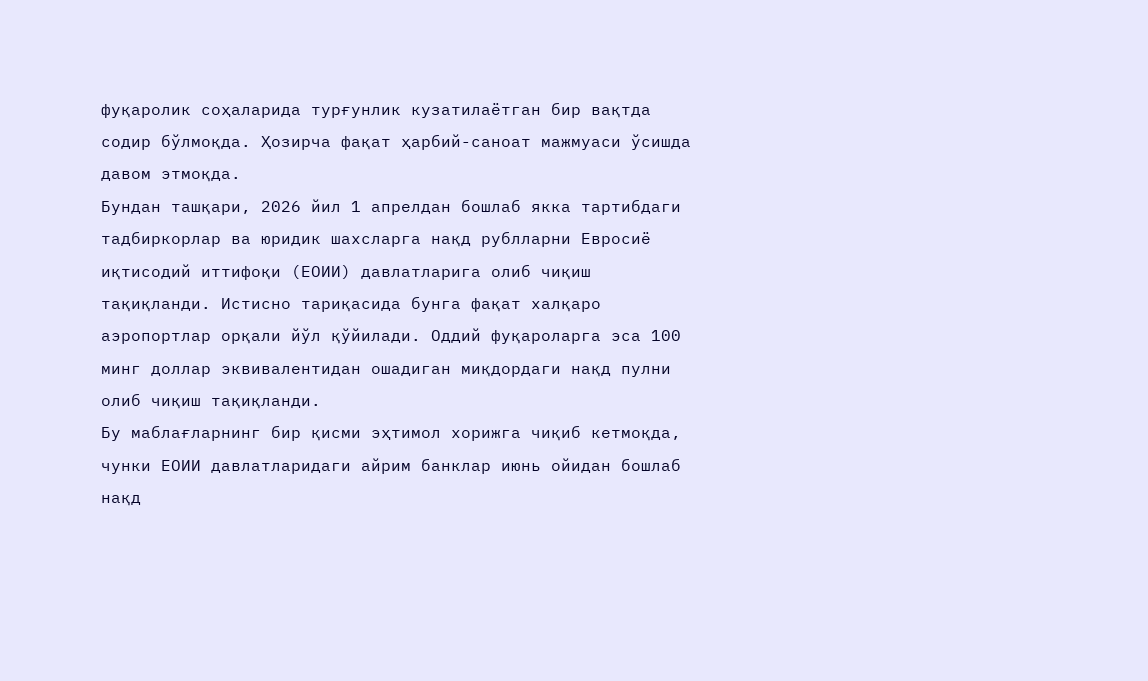фуқаролик соҳаларида турғунлик кузатилаётган бир вақтда содир бўлмоқда. Ҳозирча фақат ҳарбий-саноат мажмуаси ўсишда давом этмоқда.
Бундан ташқари, 2026 йил 1 апрелдан бошлаб якка тартибдаги тадбиркорлар ва юридик шахсларга нақд рублларни Евросиё иқтисодий иттифоқи (ЕОИИ) давлатларига олиб чиқиш тақиқланди. Истисно тариқасида бунга фақат халқаро аэропортлар орқали йўл қўйилади. Оддий фуқароларга эса 100 минг доллар эквивалентидан ошадиган миқдордаги нақд пулни олиб чиқиш тақиқланди.
Бу маблағларнинг бир қисми эҳтимол хорижга чиқиб кетмоқда, чунки ЕОИИ давлатларидаги айрим банклар июнь ойидан бошлаб нақд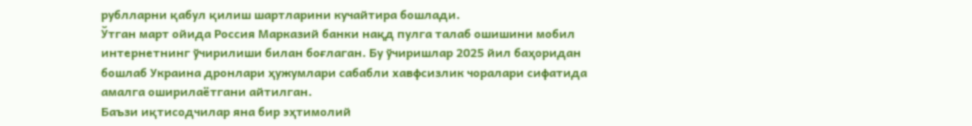рублларни қабул қилиш шартларини кучайтира бошлади.
Ўтган март ойида Россия Марказий банки нақд пулга талаб ошишини мобил интернетнинг ўчирилиши билан боғлаган. Бу ўчиришлар 2025 йил баҳоридан бошлаб Украина дронлари ҳужумлари сабабли хавфсизлик чоралари сифатида амалга оширилаётгани айтилган.
Баъзи иқтисодчилар яна бир эҳтимолий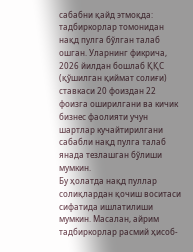сабабни қайд этмоқда: тадбиркорлар томонидан нақд пулга бўлган талаб ошган. Уларнинг фикрича, 2026 йилдан бошлаб ҚҚС (қўшилган қиймат солиғи) ставкаси 20 фоиздан 22 фоизга оширилгани ва кичик бизнес фаолияти учун шартлар кучайтирилгани сабабли нақд пулга талаб янада тезлашган бўлиши мумкин.
Бу ҳолатда нақд пуллар солиқлардан қочиш воситаси сифатида ишлатилиши мумкин. Масалан, айрим тадбиркорлар расмий ҳисоб-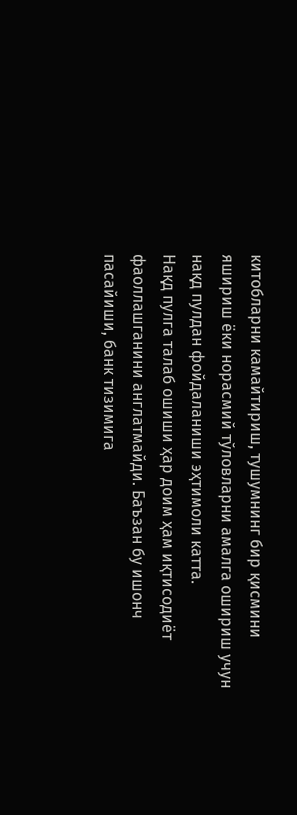китобларни камайтириш, тушумнинг бир қисмини яшириш ёки норасмий тўловларни амалга ошириш учун нақд пулдан фойдаланиши эҳтимоли катта.
Нақд пулга талаб ошиши ҳар доим ҳам иқтисодиёт фаоллашганини англатмайди. Баъзан бу ишонч пасайиши, банк тизимига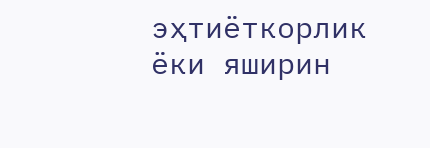эҳтиёткорлик ёки яширин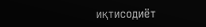иқтисодиёт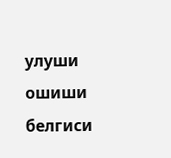улуши ошиши белгиси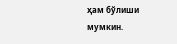ҳам бўлиши мумкин.